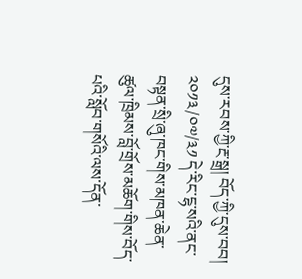དུས་རབས་ཀྱི་རྔ་སྒྲ། བོད་ཀྱི་དུས་བབ། ༢༠༡༣/༠༧/༣༡ དེ་རིང་ངྷ་སའི་ནང་བསྟན་སྲི་ཞུ་ཁང་གིས་མཁན་ཆེན་ཚུལ་ཁྲིམས་བློ་གྲོས་མཆོག་གིས་བོད་པའི་སློབ་གསོའི་ལས་དོན་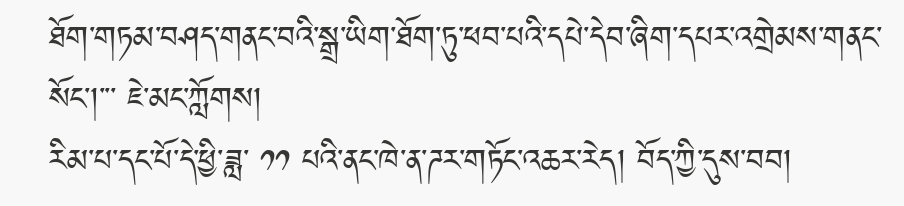ཐོག་གཏམ་བཤད་གནང་བའི་སྒྲ་ཡིག་ཐོག་ཏུ་ཕབ་པའི་དཔེ་དེབ་ཞིག་དཔར་འགྲེམས་གནང་སོང་།་་་ ཇེ་མང་ཀློགས།
རིམ་པ་དང་པོ་དེ་ཕྱི་ཟླ་ ༡༡ པའི་ནང་ཁེ་ན་ཌར་གཏོང་འཆར་རེད། བོད་ཀྱི་དུས་བབ།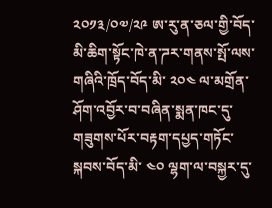༢༠༡༣/༠༧/༢༩ ཨ་རུ་ན་ཅལ་གྱི་བོད་མི་ཆིག་སྟོང་ཁེ་ན་ཌར་གནས་སྤོ་ལས་གཞིའི་ཁྲོད་བོད་མི་ ༢༠༤ ལ་མགྲོན་ཤོག་འབྱོར་བ་བཞིན་སྨན་ཁང་དུ་གཟུགས་པོར་བརྟག་དཔྱད་གཏོང་སྐབས་བོད་མི་ ༤༠ ལྷག་ལ་བསྐྱར་དུ་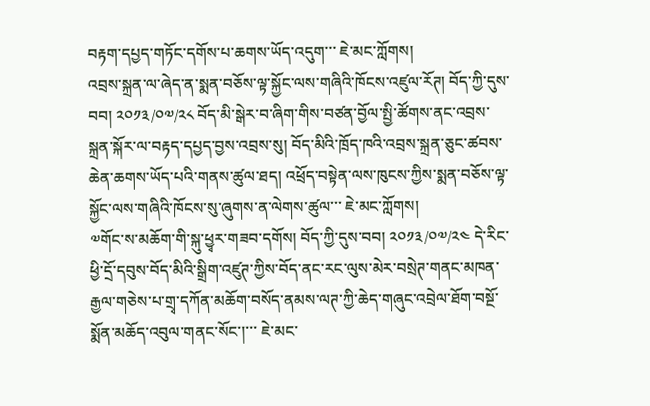བརྟག་དཔྱད་གཏོང་དགོས་པ་ཆགས་ཡོད་འདུག་་་ ཇེ་མང་ཀློགས།
འབྲས་སྐྲན་ལ་ཞེད་ན་སྨན་བཅོས་ལྟ་སྐྱོང་ལས་གཞིའི་ཁོངས་འཛུལ་རོཊ། བོད་ཀྱི་དུས་བབ། ༢༠༡༣/༠༧/༢༨ བོད་མི་སྒེར་བ་ཞིག་གིས་བཙན་བྱོལ་སྤྱི་ཚོགས་ནང་འབྲས་སྐྲན་སྐོར་ལ་བརྟད་དཔྱད་བྱས་འབྲས་སུ། བོད་མིའི་ཁྲོད་ཁའི་འབྲས་སྐྲན་ཅུང་ཚབས་ཆེན་ཆགས་ཡོད་པའི་གནས་ཚུལ་ཐད། འཕྲོད་བསྟེན་ལས་ཁུངས་ཀྱིས་སྨན་བཅོས་ལྟ་སྐྱོང་ལས་གཞིའི་ཁོངས་སུ་ཞུགས་ན་ལེགས་ཚུལ་་་ ཇེ་མང་ཀློགས།
༧གོང་ས་མཆོག་གི་སྐུ་ཕྱྭར་གཟབ་དགོས། བོད་ཀྱི་དུས་བབ། ༢༠༡༣/༠༧/༢༤ དེ་རིང་ཕྱི་དྲོ་དབུས་བོད་མིའི་སྒྲིག་འཛུཊ་ཀྱིས་བོད་ནང་རང་ལུས་མེར་བསྲེཊ་གནང་མཁན་རྒྱལ་གཅེས་པ་གྲྭ་དཀོན་མཆོག་བསོད་ནམས་ལཊ་ཀྱི་ཆེད་གཞུང་འབྲེལ་ཐོག་བསྔོ་སྨོན་མཆོད་འབུལ་གནང་སོང་།་་་ ཇེ་མང་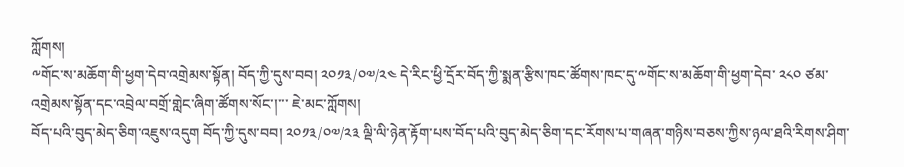ཀློགས།
༸གོང་ས་མཆོག་གི་ཕྱག་དེབ་འགྲེམས་སྟོན། བོད་ཀྱི་དུས་བབ། ༢༠༡༣/༠༧/༢༤ དེ་རིང་ཕྱི་དྲོར་བོད་ཀྱི་སྨན་རྩིས་ཁང་ཚོགས་ཁང་དུ་༸གོང་ས་མཆོག་གི་ཕྱག་དེབ་ ༢༨༠ ཙམ་འགྲེམས་སྟོན་དང་འབྲེལ་བགྲོ་གླེང་ཞིག་ཚོགས་སོང་།་་་ ཇེ་མང་ཀློགས།
བོད་པའི་བུད་མེད་ཅིག་འཇུས་འདུག བོད་ཀྱི་དུས་བབ། ༢༠༡༣/༠༧/༢༣ ལྡི་ལི་ཉེན་རྟོག་པས་བོད་པའི་བུད་མེད་ཅིག་དང་རོགས་པ་གཞན་གཉིས་བཅས་ཀྱིས་ཉལ་ཐའི་རིགས་ཤིག་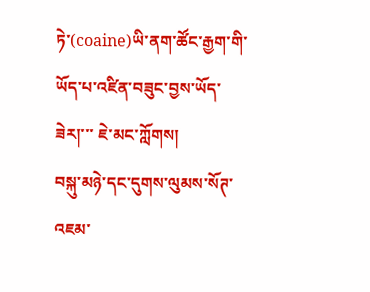ཏེ་(coaine)ཡི་ནག་ཚོང་རྒྱག་གི་ཡོད་པ་འཛིན་བཟུང་བྱས་ཡོད་ཟེར།་་་ ཇེ་མང་ཀློགས།
བསྐུ་མཉེ་དང་དུགས་ལུམས་སོཊ་འཇམ་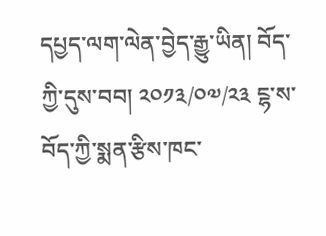དཔྱད་ལག་ལེན་བྱེད་རྒྱུ་ཡིན། བོད་ཀྱི་དུས་བབ། ༢༠༡༣/༠༧/༢༣ ངྷ་ས་བོད་ཀྱི་སྨན་རྩིས་ཁང་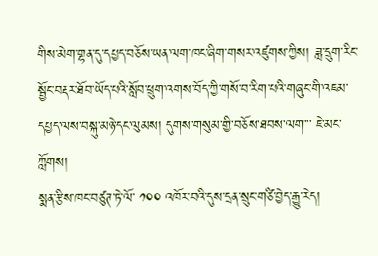གིས་མེག་གྷན་དུ་དཔྱད་བཅོས་ཡན་ལག་ཁང་ཞིག་གསར་འཛུགས་ཀྱིས། ཟླ་དྲུག་རིང་སྦྱོང་བརྡར་ཐོབ་ཡོད་པའི་སློབ་ཕྲུག་འགས་བོད་ཀྱི་གསོ་བ་རིག་པའི་གཞུང་གི་འཇམ་དཔྱད་ལས་བསྐུ་མཉེ་དང་ལུམས། དུགས་གསུམ་གྱི་བཅོས་ཐབས་ལག་་་ ཇེ་མང་ཀློགས།
སྨན་རྩིས་ཁང་བཙུཊ་ཏེ་ལོ་ ༡༠༠ འཁོར་བའི་དུས་དྲན་སྲུང་གཙི་བྱེད་རྒྱུ་རེད།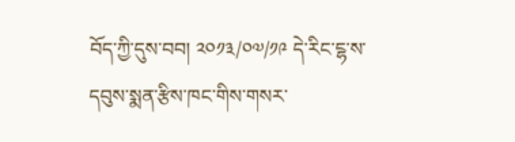བོད་ཀྱི་དུས་བབ། ༢༠༡༣/༠༧/༡༩ དེ་རིང་ངྷ་ས་དབུས་སྨན་རྩིས་ཁང་གིས་གསར་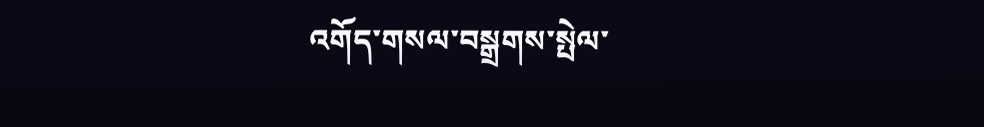འགོད་གསལ་བསྒྲགས་སྤེལ་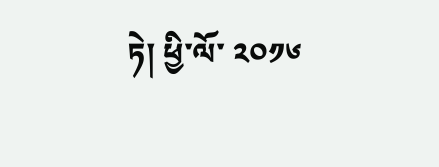ཏེ། ཕྱི་ལོ་ ༢༠༡༦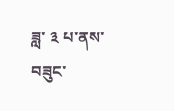ཟླ་ ༣ པ་ནས་བཟུང་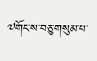༧གོང་ས་བཅུ་གསུམ་པ་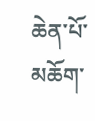ཆེན་པོ་མཆོག་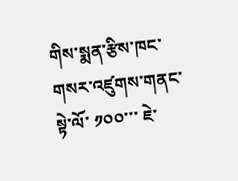གིས་སྨན་རྩིས་ཁང་གསར་འཛུགས་གནང་སྟེ་ལོ་ ༡༠༠་་་ ཇེ་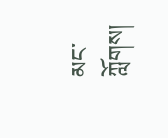མང་ཀློགས།